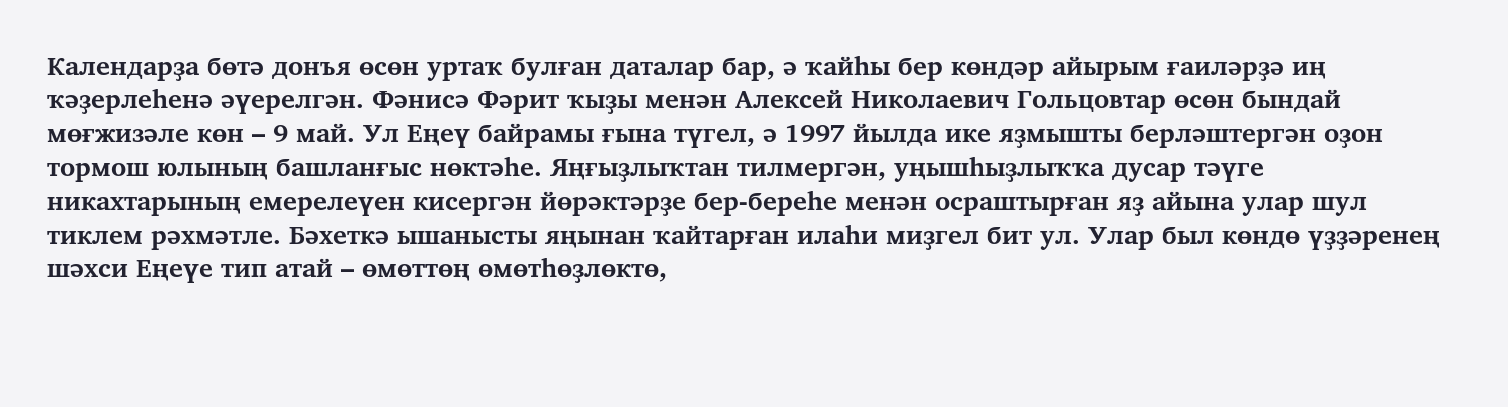Календарҙа бөтә донъя өсөн уртаҡ булған даталар бар, ә ҡайһы бер көндәр айырым ғаиләрҙә иң ҡәҙерлеһенә әүерелгән. Фәнисә Фәрит ҡыҙы менән Алексей Николаевич Гольцовтар өсөн бындай мөғжизәле көн – 9 май. Ул Еңеү байрамы ғына түгел, ә 1997 йылда ике яҙмышты берләштергән оҙон тормош юлының башланғыс нөктәһе. Яңғыҙлыҡтан тилмергән, уңышһыҙлыҡҡа дусар тәүге никахтарының емерелеүен кисергән йөрәктәрҙе бер-береһе менән осраштырған яҙ айына улар шул тиклем рәхмәтле. Бәхеткә ышанысты яңынан ҡайтарған илаһи миҙгел бит ул. Улар был көндө үҙҙәренең шәхси Еңеүе тип атай – өмөттөң өмөтһөҙлөктө,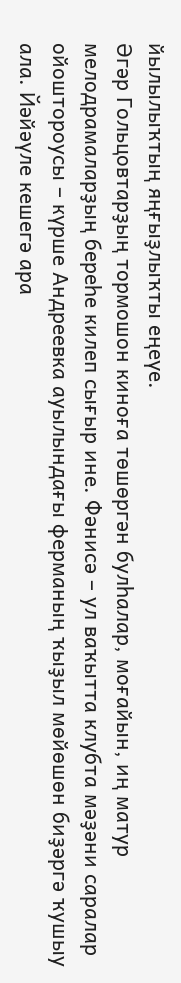йылылыҡтың яңғыҙлыҡты еңеүе.
Әгәр Гольцовтарҙың тормошон киноға төшөргән булһалар, моғайын, иң матур мелодрамаларҙың береһе килеп сығыр ине. Фәнисә – ул ваҡытта клубта мәҙәни саралар ойоштороусы – күрше Андреевка ауылындағы ферманың ҡыҙыл мөйөшөн биҙәргә ҡушыу ала. Йәйәүле кешегә ара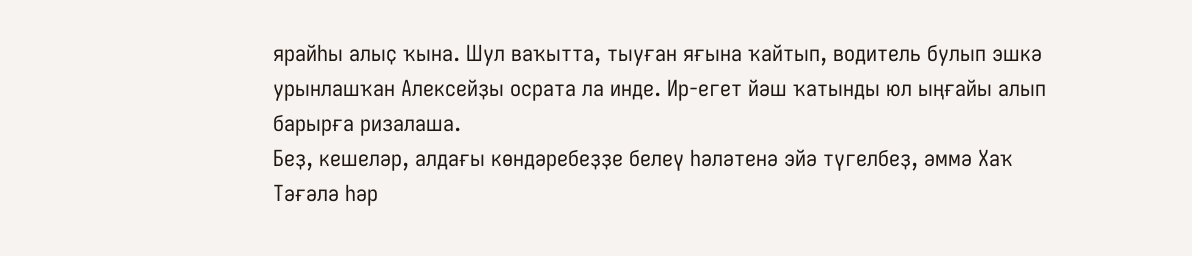ярайһы алыҫ ҡына. Шул ваҡытта, тыуған яғына ҡайтып, водитель булып эшкә урынлашҡан Алексейҙы осрата ла инде. Ир-егет йәш ҡатынды юл ыңғайы алып барырға ризалаша.
Беҙ, кешеләр, алдағы көндәребеҙҙе белеү һәләтенә эйә түгелбеҙ, әммә Хаҡ Тәғәлә һәр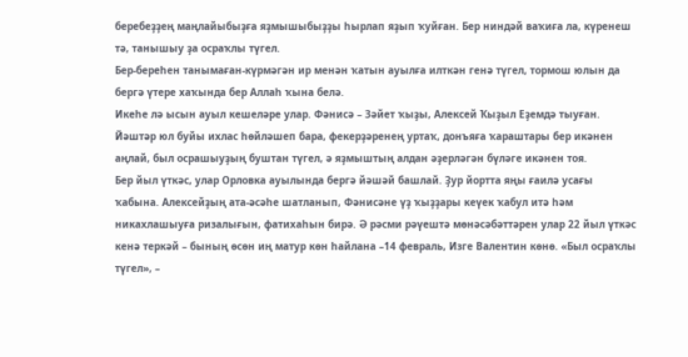беребеҙҙең маңлайыбыҙға яҙмышыбыҙҙы һырлап яҙып ҡуйған. Бер ниндәй ваҡиға ла, күренеш тә, танышыу ҙа осраҡлы түгел.
Бер-береһен танымаған-күрмәгән ир менән ҡатын ауылға илткән генә түгел, тормош юлын да бергә үтере хаҡында бер Аллаһ ҡына белә.
Икеһе лә ысын ауыл кешеләре улар. Фәнисә – Зәйет ҡыҙы, Алексей Ҡыҙыл Еҙемдә тыуған. Йәштәр юл буйы ихлас һөйләшеп бара, фекерҙәренең уртаҡ, донъяға ҡараштары бер икәнен аңлай, был осрашыуҙың буштан түгел, ә яҙмыштың алдан әҙерләгән бүләге икәнен тоя.
Бер йыл үткәс, улар Орловка ауылында бергә йәшәй башлай. Ҙур йортта яңы ғаилә усағы ҡабына. Алексейҙың ата-әсәһе шатланып, Фәнисәне үҙ ҡыҙҙары кеүек ҡабул итә һәм никахлашыуға ризалығын, фатихаһын бирә. Ә рәсми рәүештә мөнәсәбәттәрен улар 22 йыл үткәс кенә теркәй – бының өсөн иң матур көн һайлана –14 февраль, Изге Валентин көнө. «Был осраҡлы түгел», –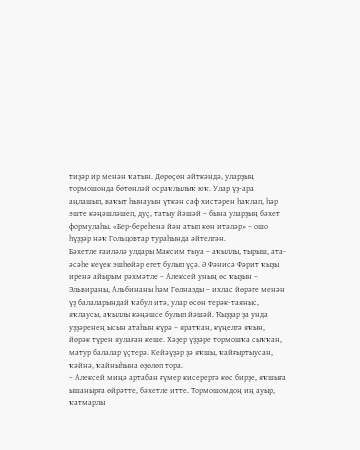тиҙәр ир менән ҡатын. Дөрөҫөн әйткәндә, уларҙың тормошонда бөтөнләй осраҡлылыҡ юҡ. Улар үҙ-ара аңлашып, ваҡыт һынауын үткән саф хистәрен һаҡлап, һәр эште кәңәшләшеп, дуҫ, татыу йәшәй – бына уларҙың бәхет формулаһы. «Бер-береһенә йән атып көн итәләр» – ошо һүҙҙәр нәҡ Гольцовтар тураһында әйтелгән.
Бәхетле ғаиләлә улдары Максим тыуа – аҡыллы, тырыш, ата-әсәһе кеүек эшһөйәр егет булып үҫә. Ә Фәнисә Фәрит ҡыҙы иренә айырым рәхмәтле – Алексей уның өс ҡыҙын – Эльвираны, Альбинаны һәм Гөлназды – ихлас йөрәге менән үҙ балаларындай ҡабул итә, улар өсөн терәк-таяныс, яҡлаусы, аҡыллы кәңәшсе булып йәшәй. Ҡыҙҙар ҙа унда уҙҙәренең ысын атаһын күрә – яратҡан, күңелгә яҡын, йөрәк түрен яулаған кеше. Хәҙер үҙҙәре тормошҡа сыҡҡан, матур балалар үҫтерә. Кейәүҙәр ҙә яҡшы, ҡайғыртыусан, ҡәйнә, ҡайныһына өҙөлөп тора.
– Алексей миңә артабан ғүмер кисерергә көс бирҙе, яҡшыға ышанырға өйрәтте, бәхетле итте. Тормошомдоң иң ауыр, ҡатмарлы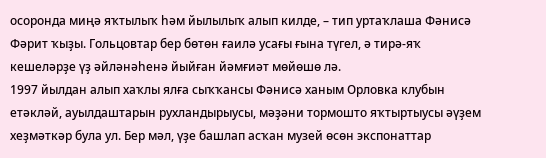осоронда миңә яҡтылыҡ һәм йылылыҡ алып килде, – тип уртаҡлаша Фәнисә Фәрит ҡыҙы. Гольцовтар бер бөтөн ғаилә усағы ғына түгел, ә тирә-яҡ кешеләрҙе үҙ әйләнәһенә йыйған йәмғиәт мөйөшө лә.
1997 йылдан алып хаҡлы ялға сыҡҡансы Фәнисә ханым Орловка клубын етәкләй, ауылдаштарын рухландырыусы, мәҙәни тормошто яҡтыртыусы әүҙем хеҙмәткәр була ул. Бер мәл, үҙе башлап асҡан музей өсөн экспонаттар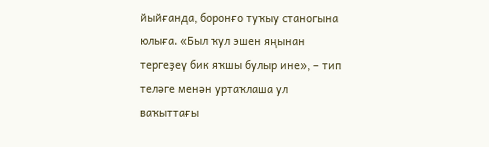йыйғанда, боронғо туҡыу станогына юлыға. «Был ҡул эшен яңынан тергеҙеү бик яҡшы булыр ине», – тип теләге менән уртаҡлаша ул ваҡыттағы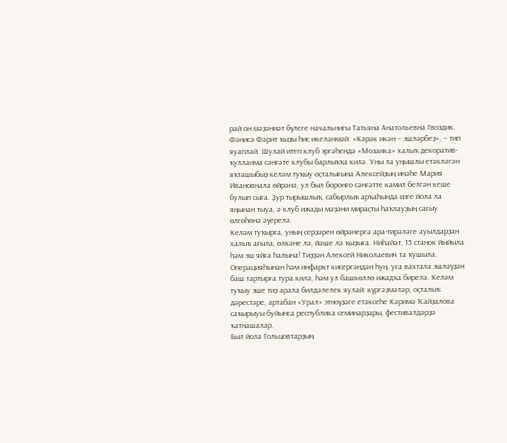рай он мәҙәниәт бүлеге начальнигы Татьяна Анатольевна Гвоздик. Фәнисә Фәрит ҡыҙы һис икеләнмәй: «Кәрәк икән – эшләрбеҙ», – тип яуаплай. Шулай итеп клуб эргәһендә «Мозаика» халыҡ декоратив-ҡулланма сәнғәте клубы барлыҡҡа килә. Уны ла уңышлы етәкләгән яҡташыбыҙ келәм туҡыу оҫталығына Алексейҙың инәһе Мария Ивановнала өйрәнә, ул был боронғо сәнғәтте камил белгән кеше булып сыға. Ҙур тырышлыҡ, сабырлыҡ арҡаһында изге йола ла яңынан тыуа, ә клуб ижады мәҙәни мираҫты һаҡлауҙың сағыу өлгөһөнә әүерелә.
Келәм туҡырға, уның серҙәрен өйрәнергә ара-тирәләге ауылдарҙан халыҡ ағыла, өлкәне лә, йәше лә ҡыҙыға. Ниһайәт, 15 станок йыйыла һәм эш яйға һалына! Тиҙҙән Алексей Николаевич та ҡушыла. Операцияһынан һәм инфаркт кисергәндән һуң, уға вахтала эшләүҙән баш тартырға тура килә, һәм ул башкөллө ижадҡа бирелә. Келәм туҡыу эше тиҙ арала билдәлелек яулай: күргәҙмәләр, оҫталыҡ дәрестәре, артабан «Урал» этноүҙәге етәксеһе Кәримә Ҡайҙалова саҡырыуы буйынса республика семинарҙары, фестивалдәрҙә ҡатнашалар.
Был йола Гольцовтарҙың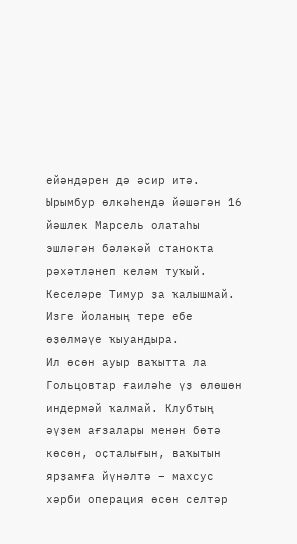ейәндәрен дә әсир итә. Ырымбур өлкәһендә йәшәгән 16 йәшлек Марсель олатаһы эшләгән бәләкәй станокта рәхәтләнеп келәм туҡый. Кеселәре Тимур ҙа ҡалышмай. Изге йоланың тере ебе өҙөлмәүе ҡыуандыра.
Ил өсөн ауыр ваҡытта ла Гольцовтар ғаиләһе үҙ өлөшөн индермәй ҡалмай. Клубтың әүҙем ағзалары менән бөтә көсөн, оҫталығын, ваҡытын ярҙамға йүнәлтә – махсус хәрби операция өсөн селтәр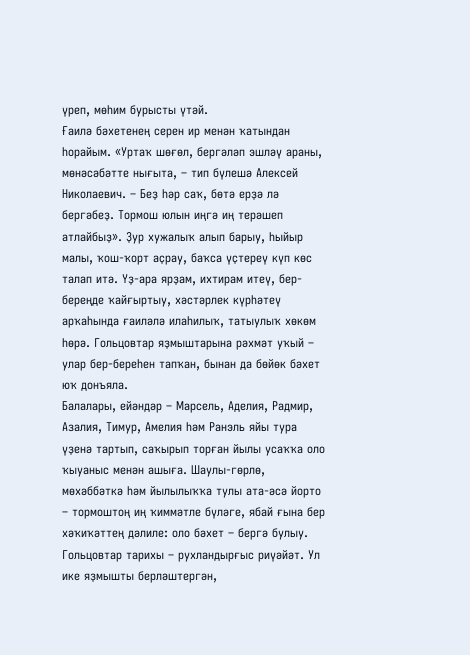үреп, мөһим бурысты үтәй.
Ғаилә бәхетенең серен ир менән ҡатындан һорайым. «Уртаҡ шөғөл, бергәләп эшләү араны, мөнәсәбәтте нығыта, – тип бүлешә Алексей Николаевич. – Беҙ һәр саҡ, бөтә ерҙә лә бергәбеҙ. Тормош юлын иңгә иң терәшеп атлайбыҙ». Ҙур хужалыҡ алып барыу, һыйыр малы, ҡош-ҡорт аҫрау, баҡса үҫтереү күп көс талап итә. Үҙ-ара ярҙам, ихтирам итеү, бер-береңде ҡайғыртыу, хәстәрлек күрһәтеү арҡаһында ғаиләлә илаһилыҡ, татыулыҡ хөкөм һөрә. Гольцовтар яҙмыштарына рәхмәт уҡый – улар бер-береһен тапҡан, бынан да бөйөк бәхет юҡ донъяла.
Балалары, ейәндәр – Марсель, Аделия, Радмир, Азалия, Тимур, Амелия һәм Ранэль яйы тура үҙенә тартып, саҡырып торған йылы усаҡҡа оло ҡыуаныс менән ашыға. Шаулы-гөрлө, мөхәббәткә һәм йылылыҡҡа тулы ата-әсә йорто – тормоштоң иң ҡиммәтле бүләге, ябай ғына бер хәҡиҡәттең дәлиле: оло бәхет – бергә булыу.
Гольцовтар тарихы – рухландырғыс риүәйәт. Ул ике яҙмышты берләштергән,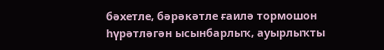бәхетле, бәрәкәтле ғаилә тормошон һүрәтләгән ысынбарлыҡ, ауырлыҡты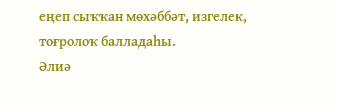еңеп сыҡҡан мөхәббәт, изгелек, тоғролоҡ балладаһы.
Әлиә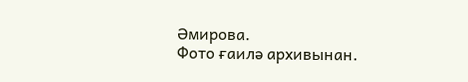Әмирова.
Фото ғаилә архивынан.